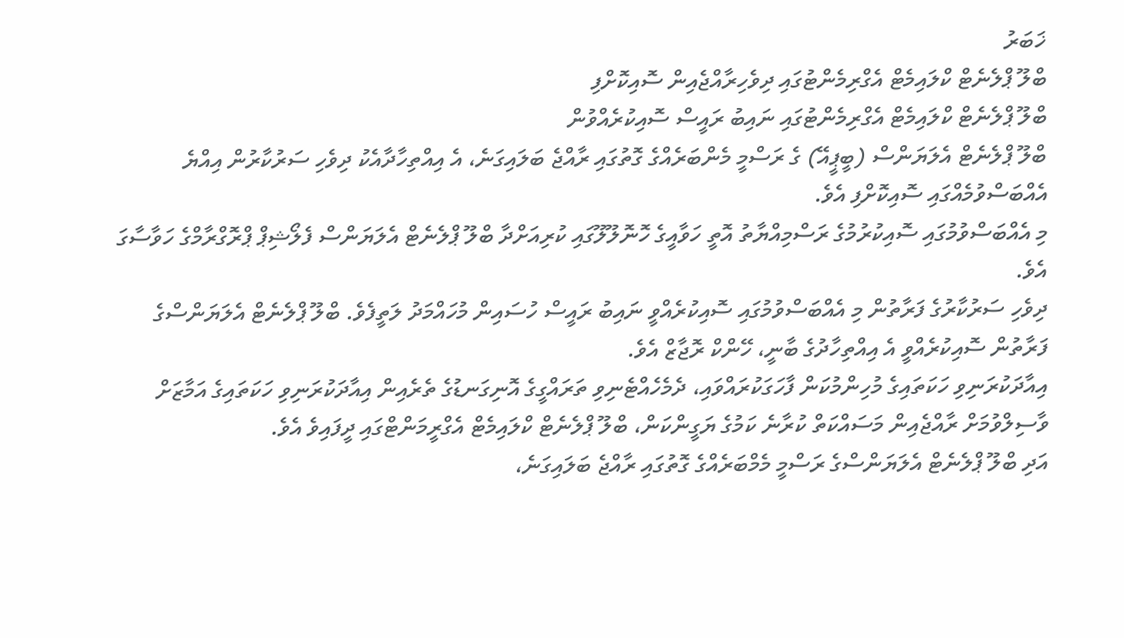ޚަބަރު
ބްލޫ ޕްލެނެޓް ކްލައިމެޓް އެގްރިމެންޓުގައި ދިވެހިރާއްޖެއިން ސޮއިކޮށްފި
ބްލޫ ޕްލެނެޓް ކްލައިމެޓް އެގްރިމެންޓުގައި ނައިބު ރައީސް ސޮއިކުރެއްވުން
ބްލޫ ޕްލެނެޓް އެލަޔަންސް (ބީޕީއޭ) ގެ ރަސްމީ މެންބަރެއްގެ ގޮތުގައި ރާއްޖެ ބަލައިގަނެ، އެ އިއްތިހާދާއެކު ދިވެހި ސަރުކާރުން އިއްޔެ އެއްބަސްވުމެއްގައި ސޮއިކޮށްފި އެވެ.
މި އެއްބަސްވުމުގައި ސޮއިކުރުމުގެ ރަސްމިއްޔާތު އޮތީ ހަވާއީގެ ހޮނޮލޫލޫގައި ކުރިއަށްދާ ބްލޫ ޕްލެނެޓް އެލަޔަންސް ފެލޯޝިޕް ޕްރޮގްރާމްގެ ހަވާސާގަ އެވެ.
ދިވެހި ސަރުކާރުގެ ފަރާތުން މި އެއްބަސްވުމުގައި ސޮއިކުރެއްވީ ނައިބު ރައީސް ހުސައިން މުހައްމަދު ލަތީފެވެ. ބްލޫ ޕްލެނެޓް އެލަޔަންސްގެ ފަރާތުން ސޮއިކުރެއްވީ އެ އިއްތިހާދުގެ ބާނީ، ހޭންކް ރޮޖާޒް އެވެ.
އިއާދަކުރަނިވި ހަކަތައިގެ މުހިންމުކަން ފާހަގަކުރައްވައި، ދެމެހެއްޓެނިވި ތަރައްގީގެ އޮނިގަނޑުގެ ތެރެއިން އިއާދަކުރަނިވި ހަކަތައިގެ އަމާޒަށް ވާސިލްވުމަށް ރާއްޖެއިން މަސައްކަތް ކުރާނެ ކަމުގެ ޔަގީންކަން، ބްލޫ ޕްލެނެޓް ކްލައިމެޓް އެގްރީމަންޓްގައި ދީފައިވެ އެވެ.
އަދި ބްލޫ ޕްލެނެޓް އެލަޔަންސްގެ ރަސްމީ މެމްބަރެއްގެ ގޮތުގައި ރާއްޖެ ބަލައިގަނެ،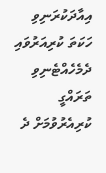އިއާދަކުރަނިވި ހަކަތަ ކުރިއަރުވައި ދެމެހެއްޓެނިވި ތަރައްގީ ކުރިއެރުވުމަށް ދެ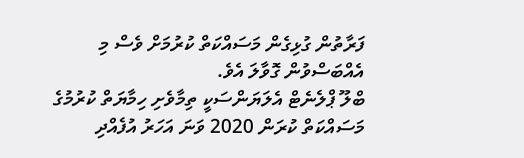ފަރާތުން ގުޅިގެން މަސައްކަތް ކުރުމަށް ވެސް މި އެއްބަސްވުން ގޮވާލަ އެވެ.
ބްލޫ ޕްލެނެޓް އެލަޔަންސަކީ ތިމާވެށި ހިމާޔަތް ކުރުމުގެ މަސައްކަތް ކުރަން 2020 ވަނަ އަހަރު އުފެއްދި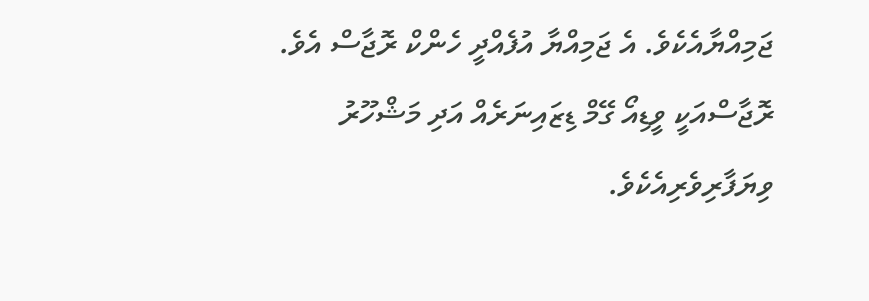ޖަމިއްޔާއެކެވެ. އެ ޖަމިއްޔާ އުފެއްދީ ހެންކް ރޮޖާސް އެވެ. ރޮޖާސްއަކީ ވީޑިއޯ ގޭމް ޑިޒައިނަރެއް އަދި މަޝްހޫރު ވިޔަފާރިވެރިއެކެވެ.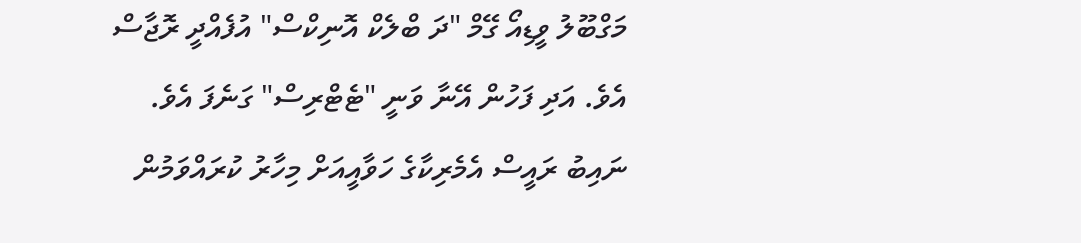މަގްބޫލު ވީޑިއޯ ގޭމް "ދަ ބްލެކް އޮނިކްސް" އުފެއްދީ ރޮޖާސް އެވެ. އަދި ފަހުން އޭނާ ވަނީ "ޓެޓްރިސް" ގަނެފަ އެވެ.
ނައިބު ރައީސް އެމެރިކާގެ ހަވާއީއަށް މިހާރު ކުރައްވަމުން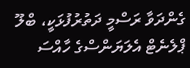ގެންދަވާ ރަސްމީ ދަތުރުފުޅަކީ، ބްލޫ ޕްލެނެޓް އެލަޔަންސްގެ ހާއްސަ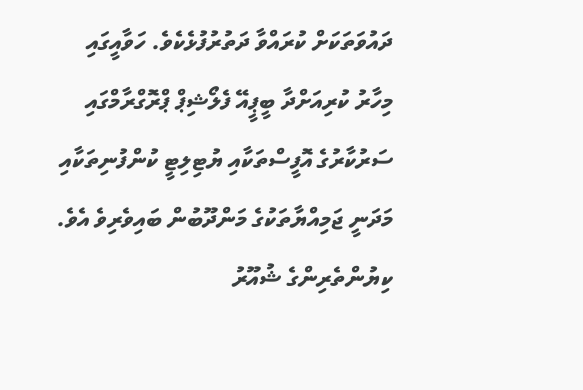ދައުވަތަކަށް ކުރައްވާ ދަތުރުފުޅެކެވެ. ހަވާއީގައި މިހާރު ކުރިއަށްދާ ބީޕީއޭ ފެލޯޝިޕް ޕްރޮގްރާމްގައި ސަރުކާރުގެ އޮފީސްތަކާއި ޔުޓިލިޓީ ކުންފުނިތަކާއި މަދަނީ ޖަމިއްޔާތަކުގެ މަންދޫބުން ބައިވެރިވެ އެވެ.
ކިޔުންތެރިންގެ ޝުއޫރު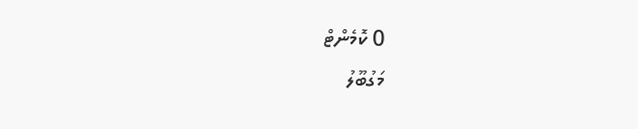0 ކޮމެންޓް
މަގުބޫލު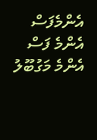އެންމެފަސް
އެންމެ ފަސް
އެންމެ މަގުބޫލު